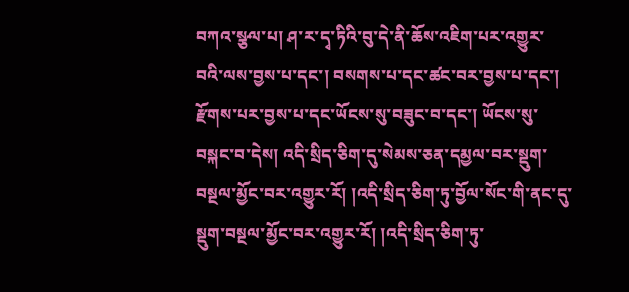བཀའ་སྩལ་པ། ཤ་ར་དྭ་ཏིའི་བུ་དེ་ནི་ཆོས་འཇིག་པར་འགྱུར་བའི་ལས་བྱས་པ་དང་། བསགས་པ་དང་ཚང་བར་བྱས་པ་དང་། རྫོགས་པར་བྱས་པ་དང་ཡོངས་སུ་བཟུང་བ་དང་། ཡོངས་སུ་བསྐང་བ་དེས། འདི་སྲིད་ཅིག་དུ་སེམས་ཅན་དམྱལ་བར་སྡུག་བསྔལ་མྱོང་བར་འགྱུར་རོ། །འདི་སྲིད་ཅིག་ཏུ་བྱོལ་སོང་གི་ནང་དུ་སྡུག་བསྔལ་མྱོང་བར་འགྱུར་རོ། །འདི་སྲིད་ཅིག་ཏུ་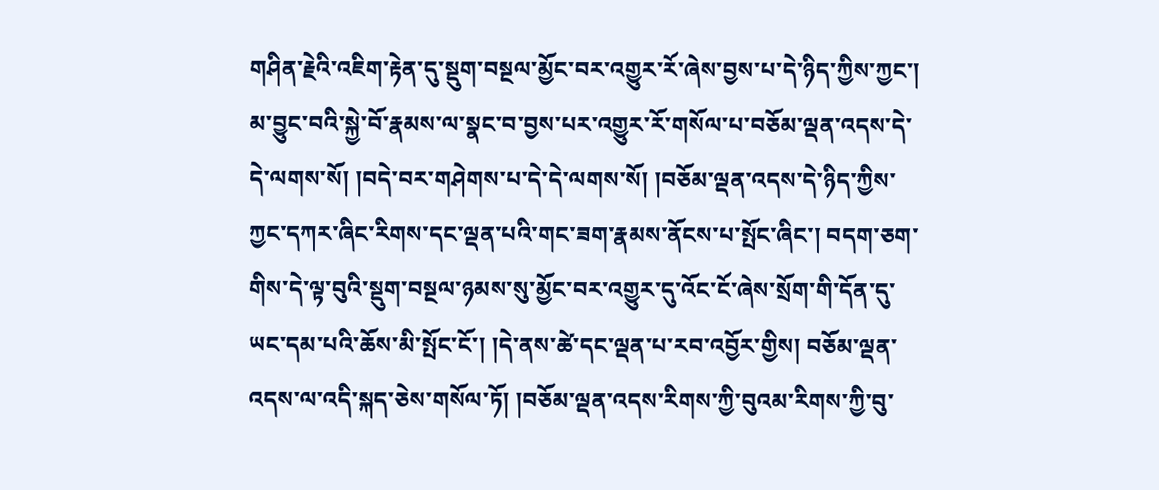གཤིན་རྗེའི་འཇིག་རྟེན་དུ་སྡུག་བསྔལ་མྱོང་བར་འགྱུར་རོ་ཞེས་བྱས་པ་དེ་ཉིད་ཀྱིས་ཀྱང་། མ་བྱུང་བའི་སྐྱེ་བོ་རྣམས་ལ་སྣང་བ་བྱས་པར་འགྱུར་རོ་གསོལ་པ་བཅོམ་ལྡན་འདས་དེ་དེ་ལགས་སོ། །བདེ་བར་གཤེགས་པ་དེ་དེ་ལགས་སོ། །བཅོམ་ལྡན་འདས་དེ་ཉིད་ཀྱིས་ཀྱང་དཀར་ཞིང་རིགས་དང་ལྡན་པའི་གང་ཟག་རྣམས་ནོངས་པ་སྤོང་ཞིང་། བདག་ཅག་གིས་དེ་ལྟ་བུའི་སྡུག་བསྔལ་ཉམས་སུ་མྱོང་བར་འགྱུར་དུ་འོང་ངོ་ཞེས་སྲོག་གི་དོན་དུ་ཡང་དམ་པའི་ཆོས་མི་སྤོང་ངོ་། །དེ་ནས་ཚེ་དང་ལྡན་པ་རབ་འབྱོར་གྱིས། བཅོམ་ལྡན་འདས་ལ་འདི་སྐད་ཅེས་གསོལ་ཏོ། །བཅོམ་ལྡན་འདས་རིགས་ཀྱི་བུའམ་རིགས་ཀྱི་བུ་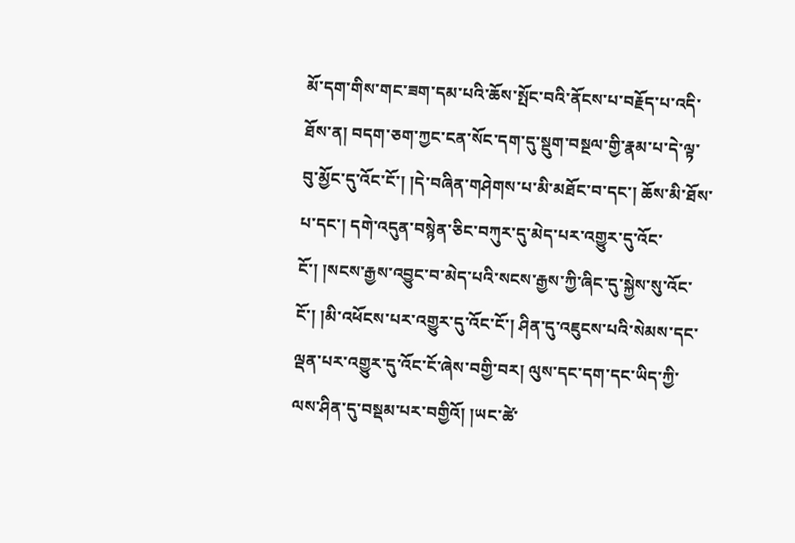མོ་དག་གིས་གང་ཟག་དམ་པའི་ཆོས་སྤོང་བའི་ནོངས་པ་བརྗོད་པ་འདི་ཐོས་ན། བདག་ཅག་ཀྱང་ངན་སོང་དག་དུ་སྡུག་བསྔལ་གྱི་རྣམ་པ་དེ་ལྟ་བུ་མྱོང་དུ་འོང་ངོ་། །དེ་བཞིན་གཤེགས་པ་མི་མཐོང་བ་དང་། ཆོས་མི་ཐོས་པ་དང་། དགེ་འདུན་བསྙེན་ཅིང་བཀུར་དུ་མེད་པར་འགྱུར་དུ་འོང་ངོ་། །སངས་རྒྱས་འབྱུང་བ་མེད་པའི་སངས་རྒྱས་ཀྱི་ཞིང་དུ་སྐྱེས་སུ་འོང་ངོ་། །མི་འཕོངས་པར་འགྱུར་དུ་འོང་ངོ་། ཤིན་དུ་འཇུངས་པའི་སེམས་དང་ལྡན་པར་འགྱུར་དུ་འོང་ངོ་ཞེས་བགྱི་བར། ལུས་དང་དག་དང་ཡིད་ཀྱི་ལས་ཤིན་དུ་བསྡམ་པར་བགྱིའོ། །ཡང་ཚེ་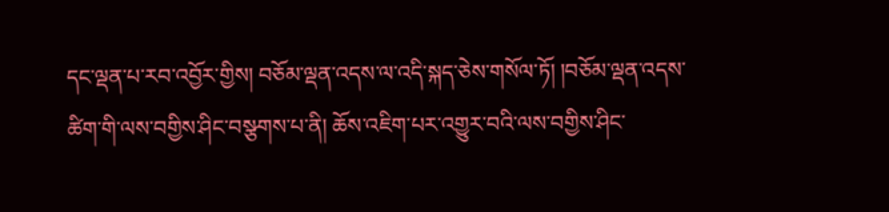དང་ལྡན་པ་རབ་འབྱོར་གྱིས། བཅོམ་ལྡན་འདས་ལ་འདི་སྐད་ཅེས་གསོལ་ཏོ། །བཅོམ་ལྡན་འདས་ཚིག་གི་ལས་བགྱིས་ཤིང་བསྩགས་པ་ནི། ཆོས་འཇིག་པར་འགྱུར་བའི་ལས་བགྱིས་ཤིང་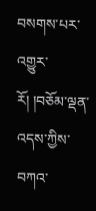བསགས་པར་འགྱུར་རོ། །བཅོམ་ལྡན་འདས་ཀྱིས་བཀའ་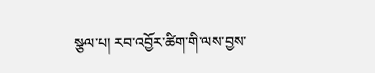སྩལ་པ། རབ་འབྱོར་ཚིག་གི་ལས་བྱས་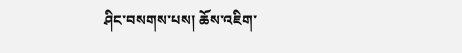ཤིང་བསགས་པས། ཆོས་འཇིག་